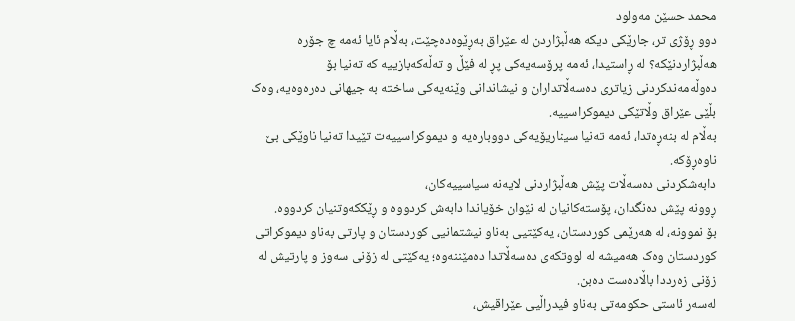محمد حسێن مەولود
دوو ڕۆژی تر، جارێکی دیکە هەڵبژاردن لە عێراق بەڕێوەدەچێت، بەڵام ئایا ئەمە چ جۆرە هەڵبژاردنێکە؟ لە ڕاستیدا، ئەمە پرۆسەیەکی پڕ لە فێڵ و تەڵەکەبازییە کە تەنیا بۆ دەوڵەمەندکردنی زیاتری دەسەڵاتداران و نیشاندانی وێنەیەکی ساختە بە جیهانی دەرەوەیە، وەک بڵێی عێراق وڵاتێکی دیموکراسییە.
بەڵام لە بنەڕەتدا، ئەمە تەنیا سیناریۆیەکی دووبارەیە و دیموکراسییەت تێیدا تەنیا ناوێکی بێ ناوەڕۆکە.
دابەشکردنی دەسەڵات پێش هەڵبژاردنی لایەنە سیاسییەکان،
ڕوونە پێش دەنگدان، پۆستەکانیان لە نێوان خۆیاندا دابەش کردووە و ڕێککەوتنیان کردووە.
بۆ نموونە، لە هەرێمی کوردستان، یەکێتیی بەناو نیشتمانیی کوردستان و پارتی بەناو دیموکراتی کوردستان وەک هەمیشە لە لووتکەی دەسەڵاتدا دەمێننەوە؛ یەکێتی لە زۆنی سەوز و پارتیش لە زۆنی زەرددا باڵادەست دەبن.
لەسەر ئاستی حکومەتی بەناو فیدراڵیی عێراقیش،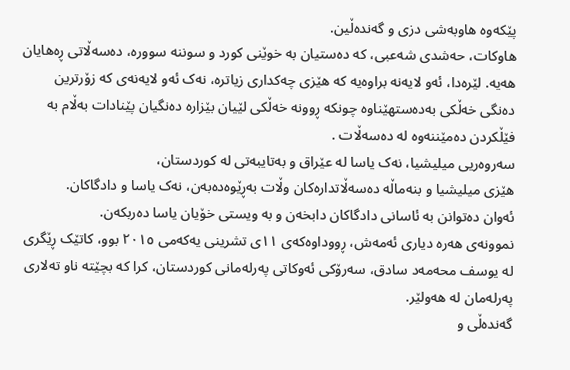پێکەوە هاوبەشی دزی و گەندەڵین.
هاوکات، حەشدی شەعبی، کە دەستیان بە خوێنی کورد و سوننە سوورە، دەسەڵاتی ڕەهایان هەیە. لێرەدا، ئەو لایەنە براوەیە کە هێزی چەکداری زیاترە، نەک ئەو لایەنەی کە زۆرترین دەنگی خەڵکی بەدەستهێناوە چونکە ڕوونە خەڵکی لێیان بێزارە دەنگیان پێنادات بەڵام بە فێڵکردن دەمێننەوە لە دەسەڵات .
سەروەریی میلیشیا، نەک یاسا لە عێراق و بەتایبەتی لە کوردستان،
هێزی میلیشیا و بنەماڵە دەسەڵاتدارەکان وڵات بەڕێوەدەبەن، نەک یاسا و دادگاکان.
ئەوان دەتوانن بە ئاسانی دادگاکان دابخەن و بە ویستی خۆیان یاسا دەربکەن.
نموونەی هەرە دیاری ئەمەش، ڕووداوەکەی ١١ی تشرینی یەکەمی ٢٠١٥ بوو، کاتێک ڕێگری لە یوسف محەمەد سادق، سەرۆکی ئەوکاتی پەرلەمانی کوردستان، کرا کە بچێتە ناو تەلاری پەرلەمان لە هەولێر.
گەندەڵی و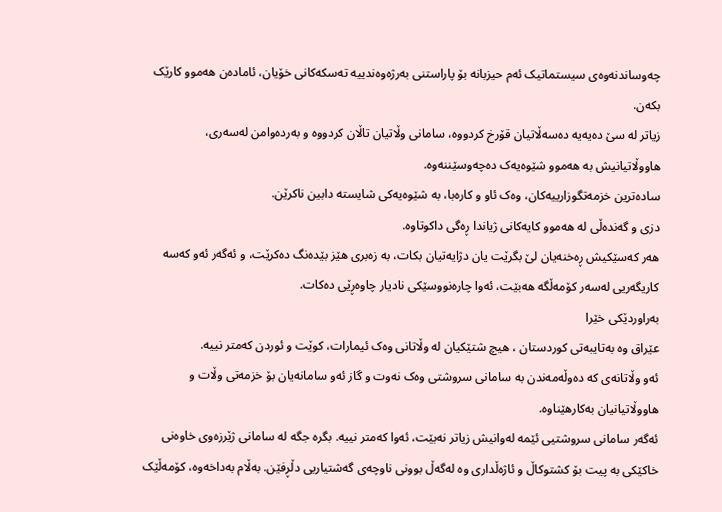چەوساندنەوەی سیستماتیک ئەم حیزبانە بۆ پاراستنی بەرژەوەندییە تەسکەکانی خۆیان، ئامادەن هەموو کارێک بکەن.
زیاتر لە سێ دەیەیە دەسەڵاتیان قۆرخ کردووە، سامانی وڵاتیان تاڵان کردووە و بەردەوامن لەسەری، هاووڵاتیانیش بە هەموو شێوەیەک دەچەوسێننەوە.
سادەترین خزمەتگوزارییەکان، وەک ئاو و کارەبا، بە شێوەیەکی شایستە دابین ناکرێن.
دزی و گەندەڵی لە هەموو کایەکانی ژیاندا ڕەگی داکوتاوە.
هەر کەسێکیش ڕەخنەیان لێ بگرێت یان دژایەتیان بکات، بە زەبری هێز بێدەنگ دەکرێت، و ئەگەر ئەو کەسە کاریگەریی لەسەر کۆمەڵگە هەبێت، ئەوا چارەنووسێکی نادیار چاوەڕێی دەکات.
بەراوردێکی خێرا
عێراق وە بەتایبەتی کوردستان ، هیچ شتێکیان لە وڵاتانی وەک ئیمارات، کوێت و ئوردن کەمتر نییە.
ئەو وڵاتانەی کە دەوڵەمەندن بە سامانی سروشتی وەک نەوت و گاز ئەو سامانەیان بۆ خزمەتی وڵات و هاووڵاتیانیان بەکارهێناوە.
ئەگەر سامانی سروشتیی ئێمە لەوانیش زیاتر نەبێت، ئەوا کەمتر نییە. بگرە جگە لە سامانی ژێرزەوی خاوەنی خاکێکی بە پیت بۆ کشتوکاڵ و ئاژەڵداری وە لەگەڵ بوونی ناوچەی گەشتیاریی دڵڕفێن. بەڵام بەداخەوە، کۆمەڵێک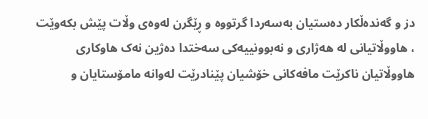دز و گەندەڵکار دەستیان بەسەردا گرتووە و ڕێگرن لەوەی وڵات پێش بکەوێت ، هاووڵاتیانی لە هەژاری و نەبوونییەکی سەختدا دەژین نەک هاوکاری هاووڵاتیان ناکرێت مافەکانی خۆشیان پێنادرێت لەوانە مامۆستایان و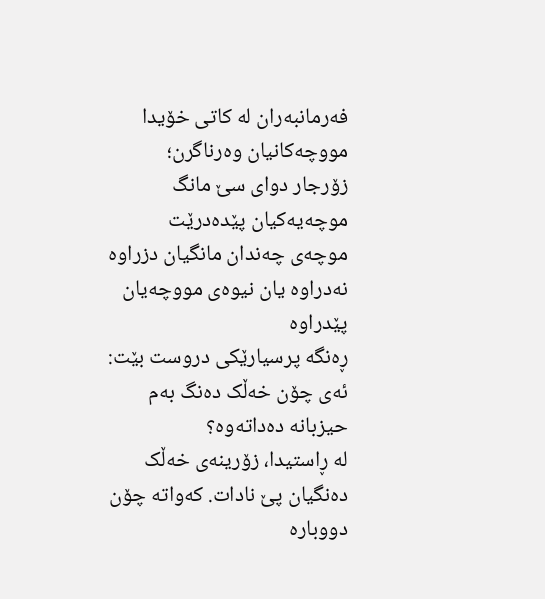فەرمانبەران لە کاتی خۆیدا مووچەکانیان وەرناگرن؛ زۆرجار دوای سێ مانگ موچەیەکیان پێدەدرێت موچەی چەندان مانگیان دزراوە نەدراوە یان نیوەی مووچەیان پێدراوە
ڕەنگە پرسیارێکی دروست بێت: ئەی چۆن خەڵک دەنگ بەم حیزبانە دەداتەوە؟
لە ڕاستیدا، زۆرینەی خەڵک دەنگیان پێ نادات. کەواتە چۆن دووبارە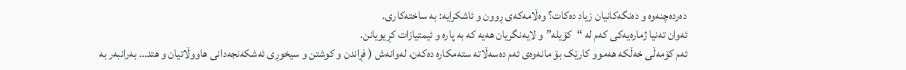دەردەچنەوە و دەنگەکانیان زیاد دەکات؟ وەڵامەکەی ڕوون و ئاشکرایە: بە ساختەکاری.
ئەوان تەنیا ژمارەیەکی کەم لە “کۆیلە” و لایەنگریان هەیە کە بە پارە و ئیمتیازات کڕیویانن.
ئەم کۆمەڵی خەڵکە هەموو کارێک بۆ مانەوەی ئەم دەسەڵاتە ستەمکارە دەکەن، لەوانەش ( فڕاندن و کوشتن و سیخوڕی ئەشکەنجەدانی هاووڵاتیان و هتد… بەرانبەر بە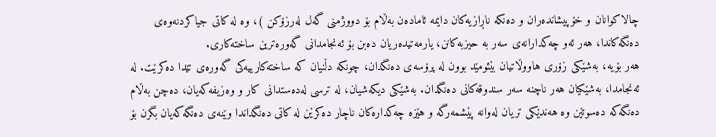چالاکوانان و خۆپیشاندەران و دەنکە ناڕازیەکان دایمە ئامادەن بەڵام بۆ دووژمنی گەل لەرزۆکن )، وە لە کاتی جیاکردنەوەی دەنگەکاندا، هەر ئەو چەکدارانەی سەر بە حیزبەکانن، یارمەتیدەریان دەبن بۆ ئەنجامدانی گەورەترین ساختەکاری.
هەر بۆیە، بەشێکی زۆری هاووڵاتیان بێئومێد بوون لە پرۆسەی دەنگدان، چونکە دڵنیان کە ساختەکارییەکی گەورەی تێدا دەکرێت. لە ئەنجامدا، بەشێکیان هەر ناچنە سەر سندوقەکانی دەنگدان. بەشێکی دیکەشیان، لە ترسی لەدەستدانی کار و وەزیفەکەیان، دەچن بەڵام دەنگەکە دەسوتێن وە هەندێکی تریان لەوانە پێشمەرگە و هێزە چەکدارەکان ناچار دەکرێن لە کاتی دەنگداندا وێنەی دەنگەکەیان بگرن بۆ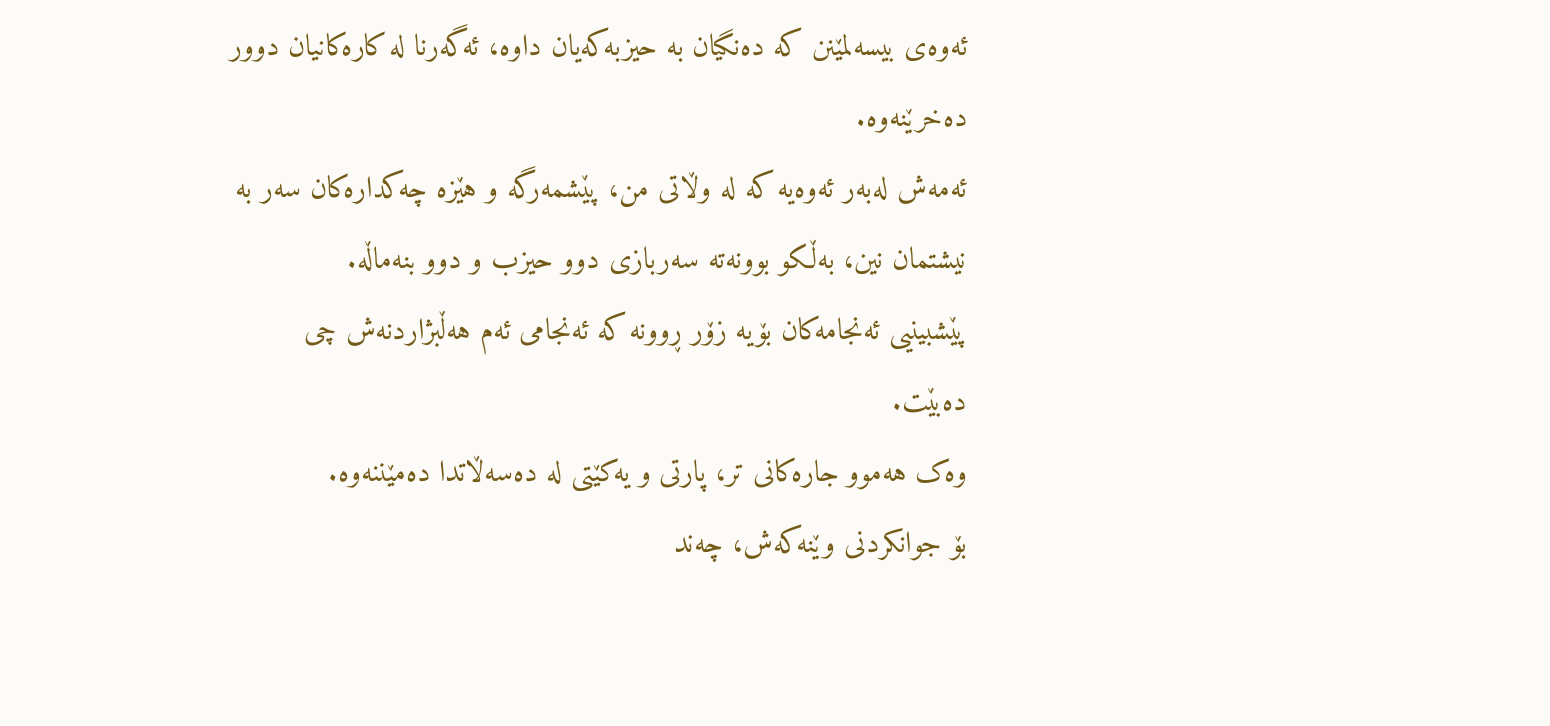ئەوەی بیسەلمێنن کە دەنگیان بە حیزبەکەیان داوە، ئەگەرنا لە کارەکانیان دوور دەخرێنەوە.
ئەمەش لەبەر ئەوەیە کە لە وڵاتی من، پێشمەرگە و هێزە چەکدارەکان سەر بە نیشتمان نین، بەڵکو بوونەتە سەربازی دوو حیزب و دوو بنەماڵە.
پێشبینیی ئەنجامەکان بۆیە زۆر ڕوونە کە ئەنجامی ئەم هەڵبژاردنەش چی دەبێت.
وەک هەموو جارەکانی تر، پارتی و یەکێتی لە دەسەڵاتدا دەمێننەوە.
بۆ جوانکردنی وێنەکەش، چەند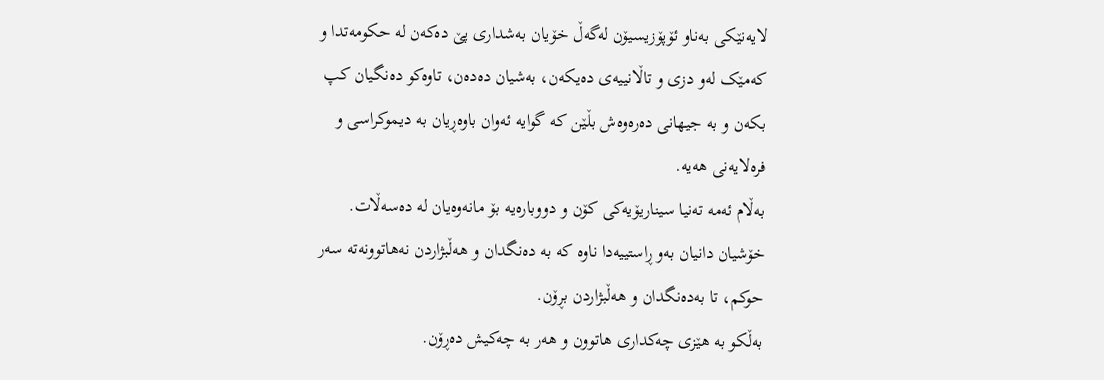لایەنێکی بەناو ئۆپۆزیسیۆن لەگەڵ خۆیان بەشداری پێ دەکەن لە حکومەتدا و کەمێک لەو دزی و تاڵانییەی دەیکەن، بەشیان دەدەن، تاوەکو دەنگیان کپ بکەن و بە جیهانی دەرەوەش بڵێن کە گوایە ئەوان باوەڕیان بە دیموکراسی و فرەلایەنی هەیە.
بەڵام ئەمە تەنیا سیناریۆیەکی کۆن و دووبارەیە بۆ مانەوەیان لە دەسەڵات.
خۆشیان دانیان بەو ڕاستییەدا ناوە کە بە دەنگدان و هەڵبژاردن نەهاتوونەتە سەر حوکم، تا بەدەنگدان و هەڵبژاردن بڕۆن.
بەڵکو بە هێزی چەکداری هاتوون و هەر بە چەکیش دەڕۆن.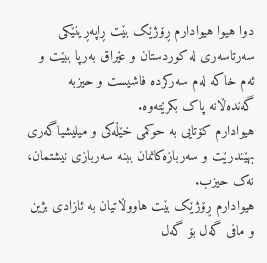دوا هیوا هیوادارم ڕۆژێک بێت ڕاپەڕینێکی سەرتاسەری لە کوردستان و عێراق بەرپا ببێت و ئەم خاکە لەم سەرکردە فاشیست و حیزبە گەندەڵانە پاک بکرێتەوە.
هیوادارم کۆتایی بە حوکمی خێڵەکی و میلیشیاگەری بهێندرێت و سەربازەکانمان ببنە سەربازی نیشتمان، نەک حیزب.
هیوادارم ڕۆژێک بێت هاووڵاتیان بە ئازادی بژین و مافی گەل بۆ گەل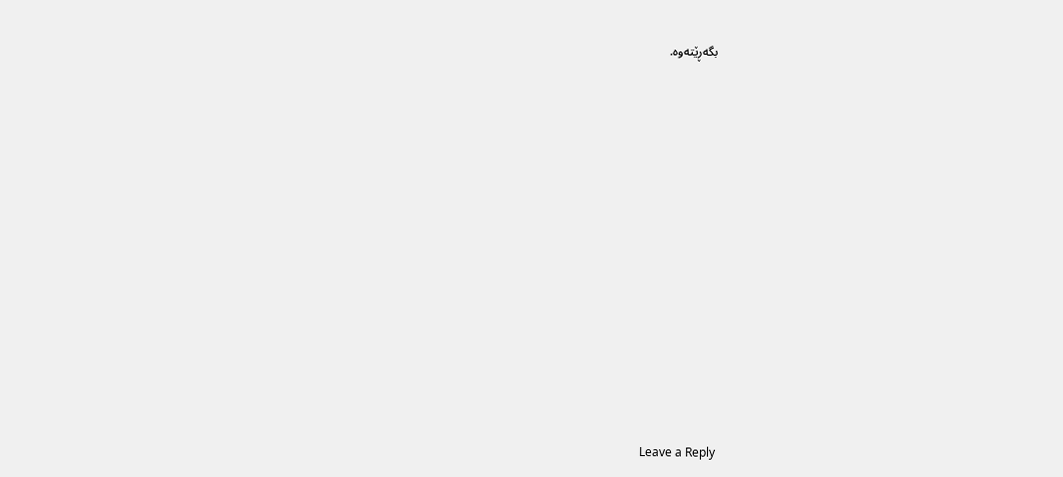بگەڕێتەوە.
















Leave a Reply